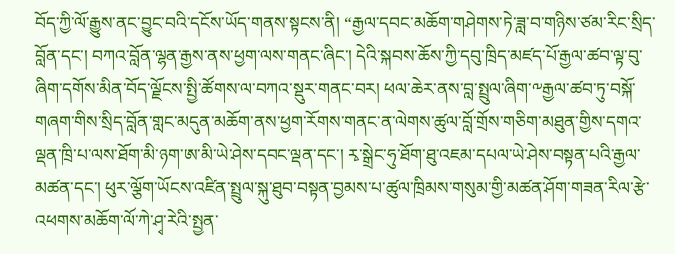བོད་ཀྱི་ལོ་རྒྱུས་ནང་བྱུང་བའི་དངོས་ཡོད་གནས་སྟངས་ནི། “རྒྱལ་དབང་མཆོག་གཤེགས་ཏེ་ཟླ་བ་གཉིས་ཙམ་རིང་སྲིད་བློན་དང་། བཀའ་བློན་ལྷན་རྒྱས་ནས་ཕྱག་ལས་གནང་ཞིང་། དེའི་སྐབས་ཆོས་ཀྱི་དབུ་ཁྲིད་མཛད་པོ་རྒྱལ་ཚབ་ལྟ་བུ་ཞིག་དགོས་མིན་བོད་ལྗོངས་སྤྱི་ཚོགས་ལ་བཀའ་སྡུར་གནང་བར། ཕལ་ཆེར་ནས་བླ་སྤྲུལ་ཞིག་༸རྒྱལ་ཚབ་ཏུ་བསྐོ་གཞག་གིས་སྲིད་བློན་གླང་མདུན་མཆོག་ནས་ཕྱག་རོགས་གནང་ན་ལེགས་ཚུལ་བློ་གྲོས་གཅིག་མཐུན་གྱིས་དགའ་ལྡན་ཁྲི་པ་ལས་ཐོག་མི་ཉག་ཨ་མི་ཡེ་ཤེས་དབང་ལྡན་དང་། རྭ་སྒྲེང་ཧུ་ཐོག་ཐུ་འཇམ་དཔལ་ཡེ་ཤེས་བསྟན་པའི་རྒྱལ་མཚན་དང་། ཕུར་ལྕོག་ཡོངས་འཛིན་སྤྲུལ་སྐུ་ཐུབ་བསྟན་བྱམས་པ་ཚུལ་ཁྲིམས་གསུམ་གྱི་མཚན་ཤོག་གཟན་རིལ་རྩེ་འཕགས་མཆོག་ལོ་ཀེ་ཤྭ་རེའི་སྤྱན་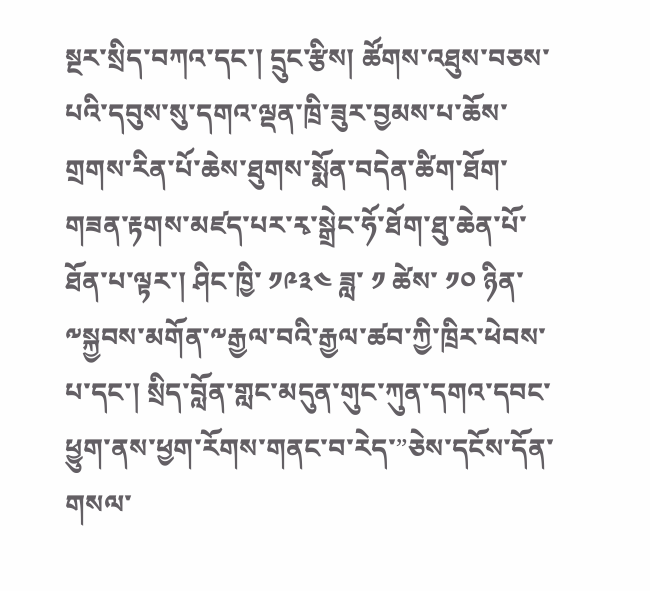སྔར་སྲིད་བཀའ་དང་། དྲུང་རྩིས། ཚོགས་འཐུས་བཅས་པའི་དབུས་སུ་དགའ་ལྡན་ཁྲི་ཟུར་བྱམས་པ་ཆོས་གྲགས་རིན་པོ་ཆེས་ཐུགས་སྨོན་བདེན་ཚིག་ཐོག་གཟན་རྟགས་མཛད་པར་རྭ་སྒྲེང་ཧོ་ཐོག་ཐུ་ཆེན་པོ་ཐོན་པ་ལྟར་། ཤིང་ཁྱི་ ༡༩༣༤ ཟླ་ ༡ ཚེས་ ༡༠ ཉིན་ ༸སྐྱབས་མགོན་༸རྒྱལ་བའི་རྒྱལ་ཚབ་ཀྱི་ཁྲིར་ཕེབས་པ་དང་། སྲིད་བློན་གླང་མདུན་གུང་ཀུན་དགའ་དབང་ཕྱུག་ནས་ཕྱག་རོགས་གནང་བ་རེད་”ཅེས་དངོས་དོན་གསལ་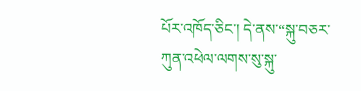པོར་འཁོད་ཅིང་། དེ་ནས་“སྐུ་བཅར་ཀུན་འཕེལ་ལགས་སུ་སྐུ་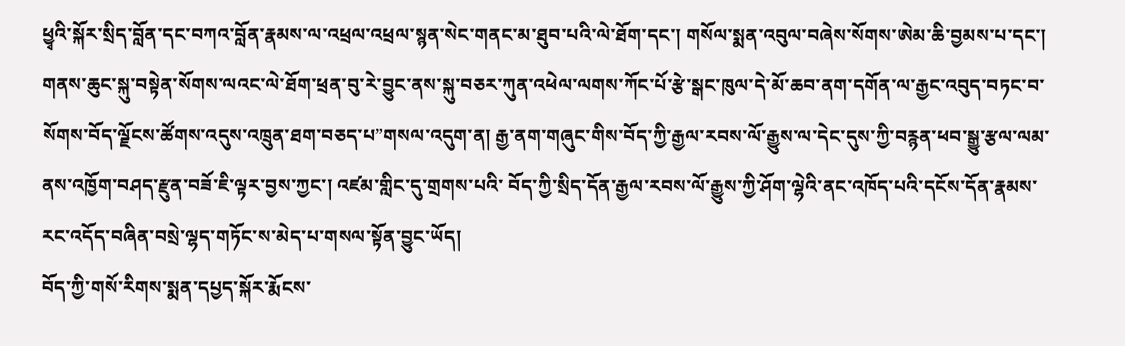ཕྱྭའི་སྐོར་སྲིད་བློན་དང་བཀའ་བློན་རྣམས་ལ་འཕྲལ་འཕྲལ་སྙན་སེང་གནང་མ་ཐུབ་པའི་ལེ་ཐོག་དང་། གསོལ་སྨན་འབུལ་བཞེས་སོགས་ཨེམ་ཆི་བྱམས་པ་དང་། གནས་ཆུང་སྐུ་བསྟེན་སོགས་ལའང་ལེ་ཐོག་ཕྲན་བུ་རེ་བྱུང་ནས་སྐུ་བཅར་ཀུན་འཕེལ་ལགས་ཀོང་པོ་རྩེ་སྒང་ཁུལ་དེ་མོ་ཆབ་ནག་དགོན་ལ་རྒྱང་འབུད་བཏང་བ་སོགས་བོད་ལྗོངས་ཚོགས་འདུས་འཁྲུན་ཐག་བཅད་པ”གསལ་འདུག་ན། རྒྱ་ནག་གཞུང་གིས་བོད་ཀྱི་རྒྱལ་རབས་ལོ་རྒྱུས་ལ་དེང་དུས་ཀྱི་བརྙན་ཕབ་སྒྱུ་རྩལ་ལམ་ནས་འཁྱོག་བཤད་རྫུན་བཟོ་ཇི་ལྟར་བྱས་ཀྱང་། འཛམ་གླིང་དུ་གྲགས་པའི་ བོད་ཀྱི་སྲིད་དོན་རྒྱལ་རབས་ལོ་རྒྱུས་ཀྱི་ཤོག་ལྷེའི་ནང་འཁོད་པའི་དངོས་དོན་རྣམས་རང་འདོད་བཞིན་བསྲེ་ལྷད་གཏོང་ས་མེད་པ་གསལ་སྟོན་བྱུང་ཡོད།
བོད་ཀྱི་གསོ་རིགས་སྨན་དཔྱད་སྐོར་རྨོངས་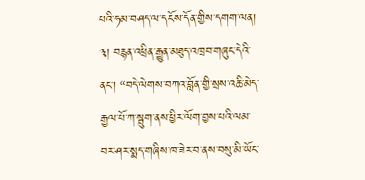པའི་ཧམ་བཤད་ལ་དངོས་དོན་གྱིས་དགག་ལན།
༣། བརྙན་འཕྲིན་རྒྱུན་མཐུད་འཁྲབ་གཞུང་དེའི་ནང་། “བདེ་ལེགས་བཀའ་བློན་གྱི་སྲས་འཆི་མེད་རྒྱལ་པོ་ཀ་སྦུག་ནས་ཕྱིར་ལོག་བྱས་པའི་ལམ་བར་ཤར་སྨད་གཞིས་ཁ་ཟེར་བ་ནས་བསུ་མི་ཡོང་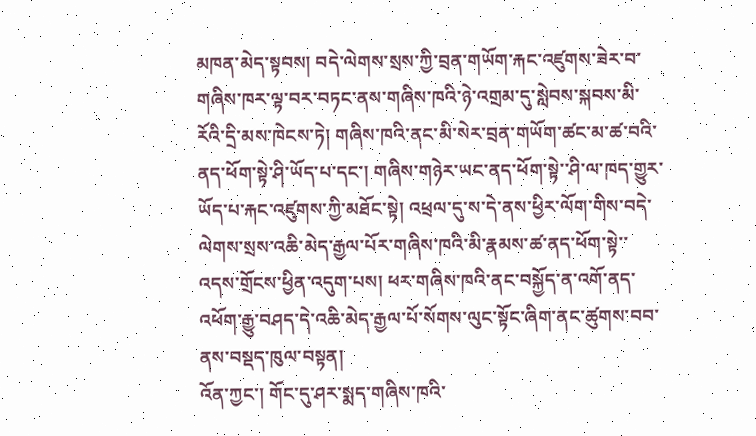མཁན་མེད་སྟབས། བདེ་ལེགས་སྲས་ཀྱི་བྲན་གཡོག་རྐང་འཛུགས་ཟེར་བ་གཞིས་ཁར་ལྟ་བར་བཏང་ནས་གཞིས་ཁའི་ཉེ་འགྲམ་དུ་སླེབས་སྐབས་མི་རོའི་དྲི་མས་ཁེངས་ཏེ། གཞིས་ཁའི་ནང་མི་སེར་བྲན་གཡོག་ཚང་མ་ཚ་བའི་ནད་ཕོག་སྟེ་ཤི་ཡོད་པ་དང་། གཞིས་གཉེར་ཡང་ནད་ཕོག་སྟེ་་ཤི་ལ་ཁད་གྱུར་ཡོད་པ་རྐང་འཛུགས་ཀྱི་མཐོང་སྟེ། འཕྲལ་དུ་ས་དེ་ནས་ཕྱིར་ལོག་གིས་བདེ་ལེགས་སྲས་འཆི་མེད་རྒྱལ་པོར་གཞིས་ཁའི་མི་རྣམས་ཚ་ནད་ཕོག་སྟེ་་འདས་གྲོངས་ཕྱིན་འདུག་པས། ཕར་གཞིས་ཁའི་ནང་བསྐྱོད་ན་འགོ་ནད་འཕོག་རྒྱུ་བཤད་དེ་འཆི་མེད་རྒྱལ་པོ་སོགས་ལུང་སྟོང་ཞིག་ནང་ཚུགས་བབ་ནས་བསྡད་ཁུལ་བསྟན།
འོན་ཀྱང་། གོང་དུ་ཤར་སྨད་གཞིས་ཁའི་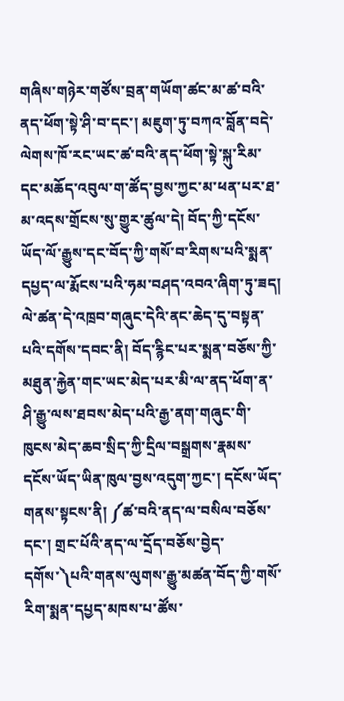གཞིས་གཉེར་གཙོས་བྲན་གཡོག་ཚང་མ་ཚ་བའི་ནད་ཕོག་སྟེ་ཤི་བ་དང་། མཇུག་ཏུ་བཀའ་བློན་བདེ་ལེགས་ཁོ་རང་ཡང་ཚ་བའི་ནད་ཕོག་སྟེ་སྐུ་རིམ་དང་མཆོད་འབུལ་ག་ཚོད་བྱས་ཀྱང་མ་ཕན་པར་ཐ་མ་འདས་གྲོངས་སུ་གྱུར་ཚུལ་དེ། བོད་ཀྱི་དངོས་ཡོད་ལོ་རྒྱུས་དང་བོད་ཀྱི་གསོ་བ་རིགས་པའི་སྨན་དཔྱད་ལ་རྨོངས་པའི་ཧམ་བཤད་འབའ་ཞིག་ཏུ་ཟད། ལེ་ཚན་དེ་འཁྲབ་གཞུང་དེའི་ནང་ཆེད་དུ་བསྟན་པའི་དགོས་དབང་ནི། བོད་རྙིང་པར་སྨན་བཅོས་ཀྱི་མཐུན་རྐྱེན་གང་ཡང་མེད་པར་མི་ལ་ནད་ཕོག་ན་ཤི་རྒྱུ་ལས་ཐབས་མེད་པའི་རྒྱ་ནག་གཞུང་གི་ཁུངས་མེད་ཆབ་སྲིད་ཀྱི་དྲིལ་བསྒྲགས་རྣམས་དངོས་ཡོད་ཡིན་ཁུལ་བྱས་འདུག་ཀྱང་། དངོས་ཡོད་གནས་སྟངས་ནི། ༼ཚ་བའི་ནད་ལ་བསིལ་བཅོས་དང་། གྲང་པོའི་ནད་ལ་དྲོད་བཅོས་བྱེད་དགོས་༽པའི་གནས་ལུགས་རྒྱུ་མཚན་བོད་ཀྱི་གསོ་རིག་སྨན་དཔྱད་མཁས་པ་ཚོས་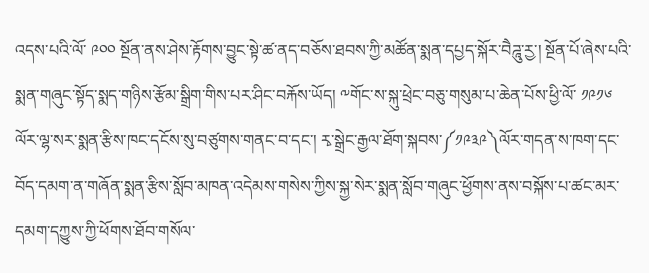འདས་པའི་ལོ་ ༩༠༠ སྔོན་ནས་ཤེས་རྟོགས་བྱུང་སྟེ་ཚ་ནད་བཅོས་ཐབས་ཀྱི་མཚོན་སྨན་དཔྱད་སྐོར་བཻཌཱུ་རྱ་། སྔོན་པོ་ཞེས་པའི་སྨན་གཞུང་སྟོད་སྨད་གཉིས་རྩོམ་སྒྲིག་གིས་པར་ཤིང་བརྐོས་ཡོད། ༸གོང་ས་སྐུ་ཕྲེང་བཅུ་གསུམ་པ་ཆེན་པོས་ཕྱི་ལོ་ ༡༩༡༦ ལོར་ལྷ་སར་སྨན་རྩིས་ཁང་དངོས་སུ་བཙུགས་གནང་བ་དང་། རྭ་སྒྲེང་རྒྱལ་ཐོག་སྐབས་༼༡༩༣༩༽ལོར་གདན་ས་ཁག་དང་བོད་དམག་ན་གཞོན་སྨན་རྩིས་སློབ་མཁན་འདེམས་གསེས་ཀྱིས་སྐྱ་སེར་སྨན་སློབ་གཞུང་ཕྱོགས་ནས་བསྐོས་པ་ཚང་མར་དམག་དཀྱུས་ཀྱི་ཕོགས་ཐོབ་གསོལ་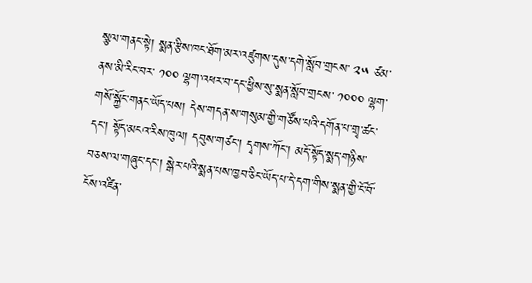སྩལ་གནང་སྟེ། སྨན་རྩིས་ཁང་ཐོག་མར་འཛུགས་དུས་དགེ་སློབ་གྲངས་ ༢༥ ཙམ་ནས་མི་རིང་བར་ ༡༠༠ ལྷག་འཕར་བ་དང་ཕྱིས་སུ་སྨན་སློབ་གྲངས་ ༡༠༠༠ ལྷག་གསོ་སྐྱོང་གནང་ཡོད་པས། དེས་གདན་ས་གསུམ་གྱི་གཙོས་པའི་དགོན་པ་གྲྭ་ཚང་དང་། སྟོད་མངའ་རིས་ཁུལ། དབུས་གཙང་། དྭགས་ཀོང་། མདོ་སྟོད་སྨད་གཉིས་བཅས་ལ་གཞུང་དང་། སྒེར་པའི་སྨན་པས་ཁྱབ་ཅིང་ཡོད་པ་དེ་དག་གིས་སྨན་གྱི་ངོ་བོ་ངོས་འཛིན་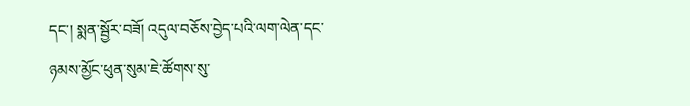དང་། སྨན་སྦྱོར་བཟོ། འདུལ་བཅོས་བྱེད་པའི་ལག་ལེན་དང་ཉམས་མྱོང་ཕུན་སུམ་ཇེ་ཚོགས་སུ་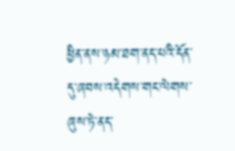ཕྱིན་ནས་ཉམ་ཐག་ནད་པའི་དོན་དུ་ཞབས་འདེགས་གང་ལེགས་ཞུས་ཏེ་ནད་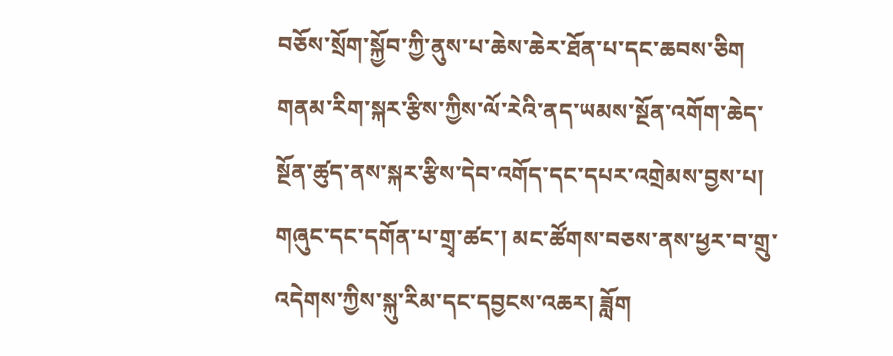བཅོས་སྲོག་སྐྱོབ་ཀྱི་ནུས་པ་ཆེས་ཆེར་ཐོན་པ་དང་ཆབས་ཅིག གནམ་རིག་སྐར་རྩིས་ཀྱིས་ལོ་རེའི་ནད་ཡམས་སྔོན་འགོག་ཆེད་སྔོན་ཚུད་ནས་སྐར་རྩིས་དེབ་འགོད་དང་དཔར་འགྲེམས་བྱས་པ། གཞུང་དང་དགོན་པ་གྲྭ་ཚང་། མང་ཚོགས་བཅས་ནས་ཕྱར་བ་གྲུ་འདེགས་ཀྱིས་སྐུ་རིམ་དང་དབྱངས་འཆར། ཟློག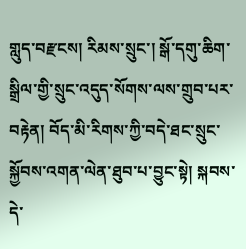གླུད་བརྫངས། རིམས་སྲུང་། སྒོ་དགུ་ཆིག་སྒྲིལ་གྱི་སྲུང་འདུད་སོགས་ལས་གྲུབ་པར་བརྟེན། བོད་མི་རིགས་ཀྱི་བདེ་ཐང་སྲུང་སྐྱོབས་འགན་ལེན་ཐུབ་པ་བྱུང་སྟེ། སྐབས་དེ་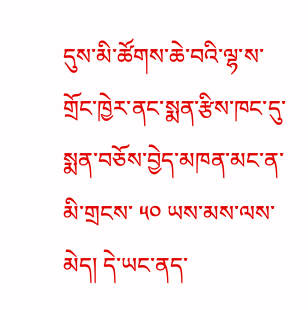དུས་མི་ཚོགས་ཆེ་བའི་ལྷ་ས་གྲོང་ཁྱེར་ནང་སྨན་རྩིས་ཁང་དུ་སྨན་བཅོས་བྱེད་མཁན་མང་ན་མི་གྲངས་ ༥༠ ཡས་མས་ལས་མེད། དེ་ཡང་ནད་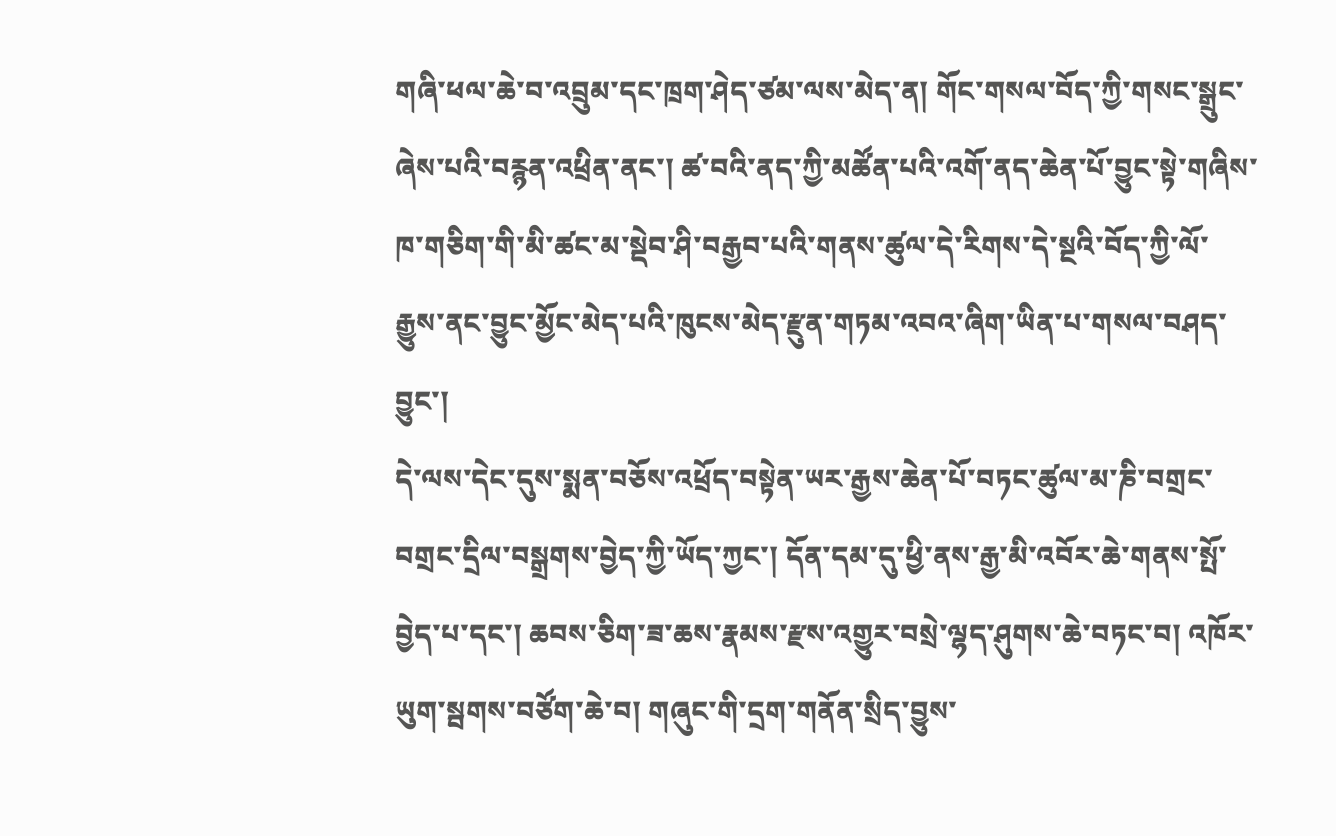གཞི་ཕལ་ཆེ་བ་འབྲུམ་དང་ཁྲག་ཤེད་ཙམ་ལས་མེད་ན། གོང་གསལ་བོད་ཀྱི་གསང་སྒྲུང་ཞེས་པའི་བརྙན་འཕྲིན་ནང་། ཚ་བའི་ནད་ཀྱི་མཚོན་པའི་འགོ་ནད་ཆེན་པོ་བྱུང་སྟེ་གཞིས་ཁ་གཅིག་གི་མི་ཚང་མ་སྡེབ་ཤི་བརྒྱབ་པའི་གནས་ཚུལ་དེ་རིགས་དེ་སྔའི་བོད་ཀྱི་ལོ་རྒྱུས་ནང་བྱུང་མྱོང་མེད་པའི་ཁུངས་མེད་རྫུན་གཏམ་འབའ་ཞིག་ཡིན་པ་གསལ་བཤད་བྱུང་།
དེ་ལས་དེང་དུས་སྨན་བཅོས་འཕྲོད་བསྟེན་ཡར་རྒྱས་ཆེན་པོ་བཏང་ཚུལ་མ་ཎི་བགྲང་བགྲང་དྲིལ་བསྒྲགས་བྱེད་ཀྱི་ཡོད་ཀྱང་། དོན་དམ་དུ་ཕྱི་ནས་རྒྱ་མི་འབོར་ཆེ་གནས་སྤོ་བྱེད་པ་དང་། ཆབས་ཅིག་ཟ་ཆས་རྣམས་རྫས་འགྱུར་བསྲེ་ལྷད་ཤུགས་ཆེ་བཏང་བ། འཁོར་ཡུག་སྦགས་བཙོག་ཆེ་བ། གཞུང་གི་དྲག་གནོན་སྲིད་བྱུས་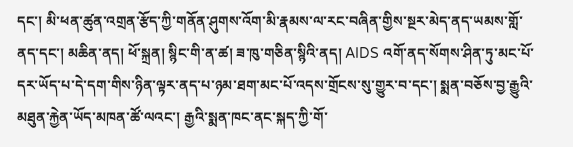དང་། མི་ཕན་ཚུན་འགྲན་རྩོད་ཀྱི་གནོན་ཤུགས་འོག་མི་རྣམས་ལ་རང་བཞིན་གྱིས་སྔར་མེད་ནད་ཡམས་གློ་ནད་དང་། མཆིན་ནད། ཕོ་སྐྲན། སྙིང་གི་ན་ཚ། ཟ་ཁུ་གཅིན་སྙིའི་ནད། AIDS འགོ་ནད་སོགས་ཤིན་ཏུ་མང་པོ་དར་ཡོད་པ་དེ་དག་གིས་ཉིན་ལྟར་ནད་པ་ཉམ་ཐག་མང་པོ་འདས་གྲོངས་སུ་གྱུར་བ་དང་། སྨན་བཅོས་བྱ་རྒྱུའི་མཐུན་རྐྱེན་ཡོད་མཁན་ཚོ་ལའང་། རྒྱའི་སྨན་ཁང་ནང་སྐད་ཀྱི་གོ་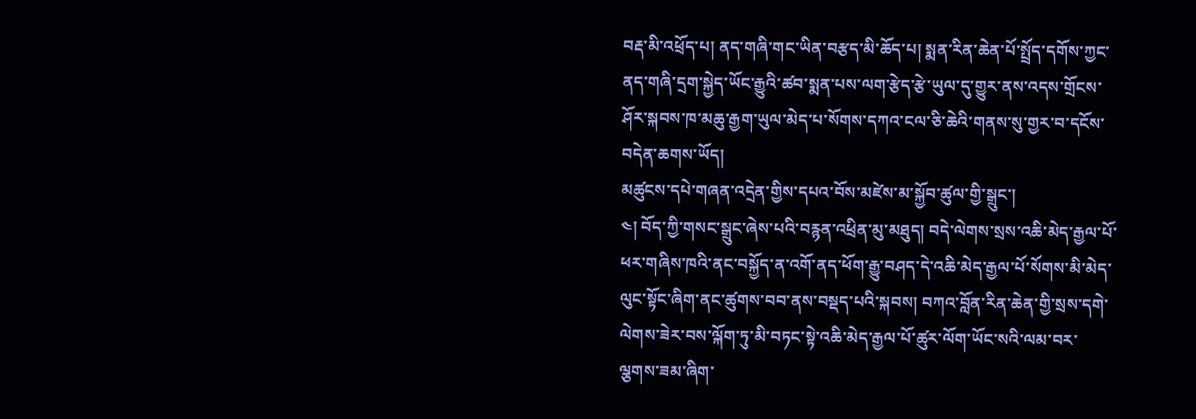བརྡ་མི་འཕྲོད་པ། ནད་གཞི་གང་ཡིན་བརྩད་མི་ཆོད་པ། སྨན་རིན་ཆེན་པོ་སྤྲོད་དགོས་ཀྱང་ནད་གཞི་དྲག་སྐྱེད་ཡོང་རྒྱུའི་ཚབ་སྨན་པས་ལག་རྩེད་རྩེ་ཡུལ་དུ་གྱུར་ནས་འདས་གྲོངས་ཤོར་སྐབས་ཁ་མཆུ་རྒྱག་ཡུལ་མེད་པ་སོགས་དཀའ་ངལ་ཅི་ཆེའི་གནས་སུ་གྱར་བ་དངོས་བདེན་ཆགས་ཡོད།
མཚུངས་དཔེ་གཞན་འདྲེན་གྱིས་དཔའ་བོས་མཛེས་མ་སྐྱོབ་ཚུལ་གྱི་སྒྲུང་།
༤། བོད་ཀྱི་གསང་སྒྲུང་ཞེས་པའི་བརྙན་འཕྲིན་མུ་མཐུད། བདེ་ལེགས་སྲས་འཆི་མེད་རྒྱལ་པོ་ཕར་གཞིས་ཁའི་ནང་བསྐྱོད་ན་འགོ་ནད་ཕོག་རྒྱུ་བཤད་དེ་འཆི་མེད་རྒྱལ་པོ་སོགས་མི་མེད་ལུང་སྟོང་ཞིག་ནང་ཚུགས་བབ་ནས་བསྡད་པའི་སྐབས། བཀའ་བློན་རིན་ཆེན་གྱི་སྲས་དགེ་ལེགས་ཟེར་བས་ལྐོག་ཏུ་མི་བཏང་སྟེ་འཆི་མེད་རྒྱལ་པོ་ཚུར་ལོག་ཡོང་སའི་ལམ་བར་ལྕགས་ཟམ་ཞིག་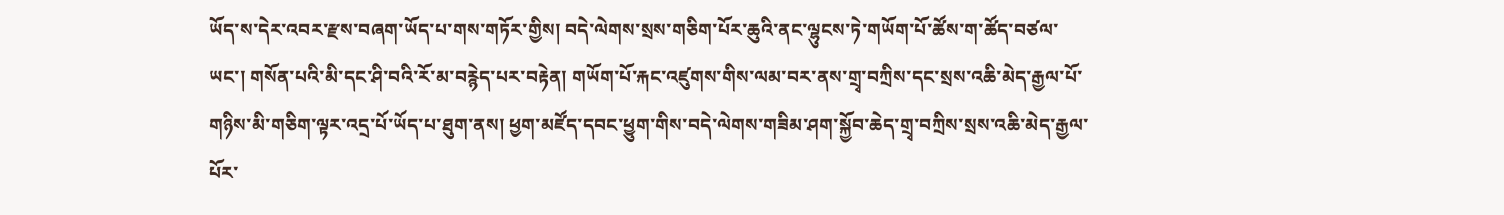ཡོད་ས་དེར་འབར་རྫས་བཞག་ཡོད་པ་གས་གཏོར་གྱིས། བདེ་ལེགས་སྲས་གཅིག་པོར་ཆུའི་ནང་ལྷུངས་ཏེ་གཡོག་པོ་ཚོས་ག་ཚོད་བཙལ་ཡང་། གསོན་པའི་མི་དང་ཤི་བའི་རོ་མ་བརྙེད་པར་བརྟེན། གཡོག་པོ་རྐང་འཛུགས་གིས་ལམ་བར་ནས་གྲྭ་བཀྲིས་དང་སྲས་འཆི་མེད་རྒྱལ་པོ་གཉིས་མི་གཅིག་ལྟར་འདྲ་པོ་ཡོད་པ་ཐུག་ནས། ཕྱག་མཛོད་དབང་ཕྱུག་གིས་བདེ་ལེགས་གཟིམ་ཤག་སྐྱོབ་ཆེད་གྲྭ་བཀྲིས་སྲས་འཆི་མེད་རྒྱལ་པོར་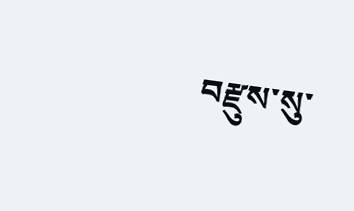བརྫུས་སུ་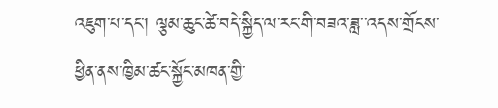འཇུག་པ་དང་། ལྕམ་ཆུང་ཚེ་བདེ་སྐྱིད་ལ་རང་གི་བཟའ་ཟླ་་འདས་གྲོངས་ཕྱིན་ནས་ཁྱིམ་ཚང་སྐྱོང་མཁན་གྱི་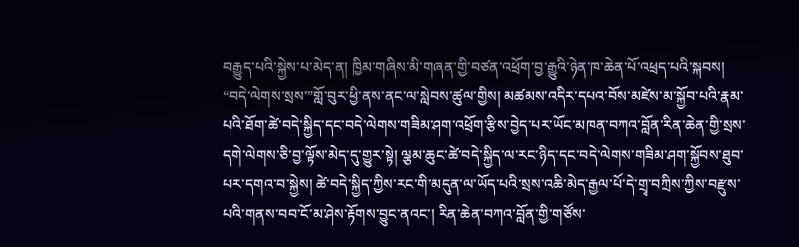བརྒྱུད་པའི་སྐྱེས་པ་མེད་ན། ཁྱིམ་གཞིས་མི་གཞན་གྱི་བཙན་འཕྲོག་བྱ་རྒྱུའི་ཉེན་ཁ་ཆེན་པོ་འཕྲད་པའི་སྐབས། “བདེ་ལེགས་སྲས་”གློ་བུར་ཕྱི་ནས་ནང་ལ་སླེབས་ཚུལ་གྱིས། མཚམས་འདིར་དཔའ་བོས་མཛེས་མ་སྐྱོབ་པའི་རྣམ་པའི་ཐོག་ཚེ་བདེ་སྐྱིད་དང་བདེ་ལེགས་གཟིམ་ཤག་འཕྲོག་རྩིས་བྱེད་པར་ཡོང་མཁན་བཀའ་བློན་རིན་ཆེན་གྱི་སྲས་དགེ་ལེགས་ཅི་བྱ་ལྟོས་མེད་དུ་གྱུར་སྟེ། ལྕམ་ཆུང་ཚེ་བདེ་སྐྱིད་ལ་རང་ཉིད་དང་བདེ་ལེགས་གཟིམ་ཤག་སྐྱོབས་ཐུབ་པར་དགའ་བ་སྐྱེས། ཚེ་བདེ་སྐྱིད་ཀྱིས་རང་གི་མདུན་ལ་ཡོད་པའི་སྲས་འཆི་མེད་རྒྱལ་པོ་དེ་གྲྭ་བཀྲིས་ཀྱིས་བརྫུས་པའི་གནས་བབ་ངོ་མ་ཤེས་རྟོགས་བྱུང་ནའང་། རིན་ཆེན་བཀའ་བློན་གྱི་གཙོས་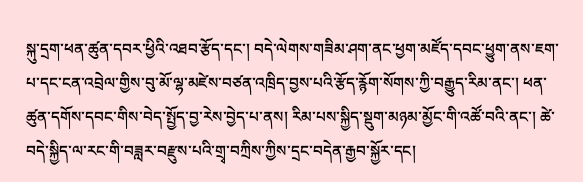སྐུ་དྲག་ཕན་ཚུན་དབར་ཕྱིའི་འཐབ་རྩོད་དང་། བདེ་ལེགས་གཟིམ་ཤག་ནང་ཕྱག་མཛོད་དབང་ཕྱུག་ནས་ཇག་པ་དང་ངན་འབྲེལ་གྱིས་བུ་མོ་ལྷ་མཛེས་བཙན་འཁྲིད་བྱས་པའི་རྩོད་རྙོག་སོགས་ཀྱི་བརྒྱུད་རིམ་ནང་། ཕན་ཚུན་དགོས་དབང་གིས་བེད་སྤྱོད་བྱ་རེས་བྱེད་པ་ནས། རིམ་པས་སྐྱིད་སྡུག་མཉམ་མྱོང་གི་འཚོ་བའི་ནང་། ཚེ་བདེ་སྐྱིད་ལ་རང་གི་བཟླར་བརྫུས་པའི་གྲྭ་བཀྲིས་ཀྱིས་དྲང་བདེན་རྒྱབ་སྐྱོར་དང།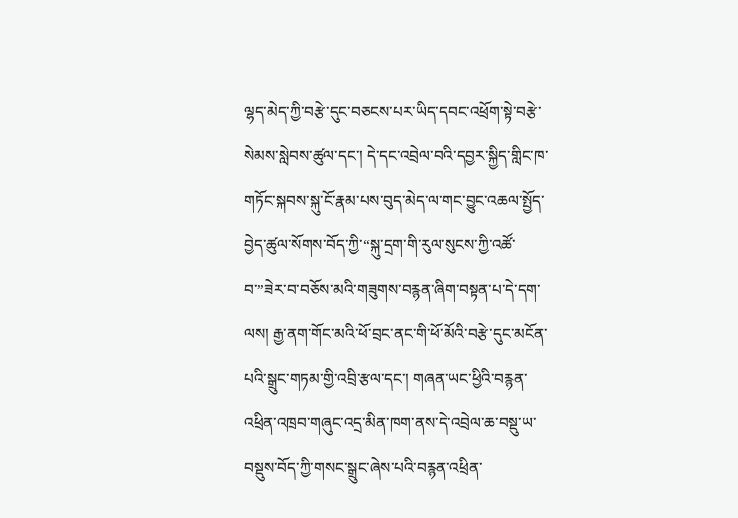ལྷད་མེད་ཀྱི་བརྩེ་དུང་བཅངས་པར་ཡིད་དབང་འཕྲོག་སྟེ་བརྩེ་སེམས་སླེབས་ཚུལ་དང་། དེ་དང་འབྲེལ་བའི་དབྱར་སྐྱིད་གླིང་ཁ་གཏོང་སྐབས་སྐུ་ངོ་རྣམ་པས་བུད་མེད་ལ་གང་བྱུང་འཆལ་སྤྱོད་བྱེད་ཚུལ་སོགས་བོད་ཀྱི་“སྐུ་དྲག་གི་རུལ་སུངས་ཀྱི་འཚོ་བ་”ཟེར་བ་བཅོས་མའི་གཟུགས་བརྙན་ཞིག་བསྟན་པ་དེ་དག་ལས། རྒྱ་ནག་གོང་མའི་ཕོ་བྲང་ནང་གི་ཕོ་མོའི་བརྩེ་དུང་མངོན་པའི་སྒྲུང་གཏམ་གྱི་འབྲི་རྩལ་དང་། གཞན་ཡང་ཕྱིའི་བརྙན་འཕྲིན་འཁྲབ་གཞུང་འདྲ་མིན་ཁག་ནས་དེ་འབྲེལ་ཆ་བསྡུ་ཡ་བསྡུས་བོད་ཀྱི་གསང་སྒྲུང་ཞེས་པའི་བརྙན་འཕྲིན་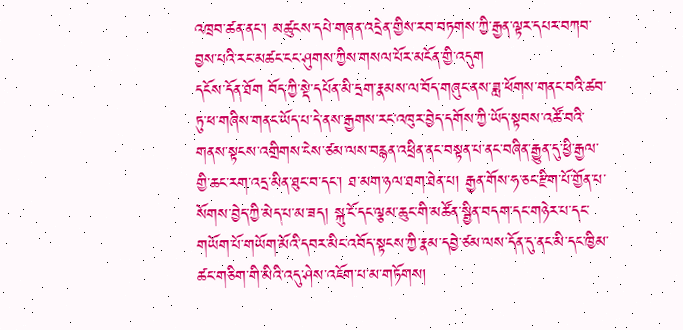འཁྲབ་ཚན་ནང་། མཚུངས་དཔེ་གཞན་འདྲེན་གྱིས་རབ་བཏགས་ཀྱི་རྒྱན་ལྟར་དཔར་བཀབ་བྱས་པའི་རང་མཚང་ངང་ཤུགས་ཀྱིས་གསལ་པོར་མངོན་གྱི་འདུག
དངོས་དོན་ཐོག བོད་ཀྱི་སྡེ་དཔོན་མི་དྲག་རྣམས་ལ་བོད་གཞུང་ནས་ཟླ་ཕོགས་གནང་བའི་ཚབ་ཏུ་ཕ་གཞིས་གནང་ཡོད་པ་དེ་ནས་རྒྱགས་རང་འཁུར་བྱེད་དགོས་ཀྱི་ཡོད་སྟབས་འཚོ་བའི་གནས་སྟངས་འགྲིགས་ངེས་ཙམ་ལས་བརྙན་འཕྲིན་ནང་བསྟན་པ་ནང་བཞིན་རྒྱུན་དུ་ཕྱི་རྒྱལ་གྱི་ཆང་རག་འདྲ་མིན་ཐུང་བ་དང་། ཐ་མག་ཉལ་ཐག་ཐེན་པ། རྒྱན་གོས་ཧ་ཅང་རྫིག་པོ་གྱོན་པ་སོགས་བྱེད་ཀྱི་མེད་པ་མ་ཟད། སྐུ་ངོ་དང་ལྕམ་ཆུང་གི་མཚོན་སྦྱིན་བདག་དང་གཉེར་པ་དང་གཡོག་པོ་གཡོག་མོའི་དབར་མིང་འབོད་སྟངས་ཀྱི་རྣམ་དབྱེ་ཙམ་ལས་དོན་དུ་ནང་མི་དང་ཁྱིམ་ཚང་གཅིག་གི་མིའི་འདུ་ཤེས་འཇོག་པ་མ་གཏོགས།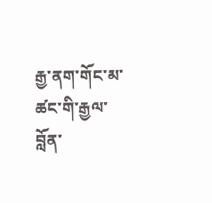རྒྱ་ནག་གོང་མ་ཚང་གི་རྒྱལ་བློན་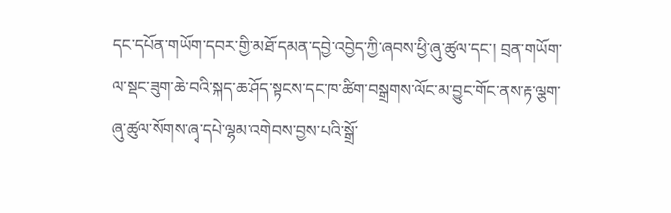དང་དཔོན་གཡོག་དབར་གྱི་མཐོ་དམན་དབྱེ་འབྱེད་ཀྱི་ཞབས་ཕྱི་ཞུ་ཚུལ་དང་། བྲན་གཡོག་ལ་སྡང་ཟུག་ཆེ་བའི་སྐད་ཆ་ཤོད་སྟངས་དང་ཁ་ཚིག་བསྒྲགས་ལོང་མ་བྱུང་གོང་ནས་རྟ་ལྕག་ཞུ་ཚུལ་སོགས་ཞྭ་དཔེ་ལྷམ་འགེབས་བྱས་པའི་སྒྲོ་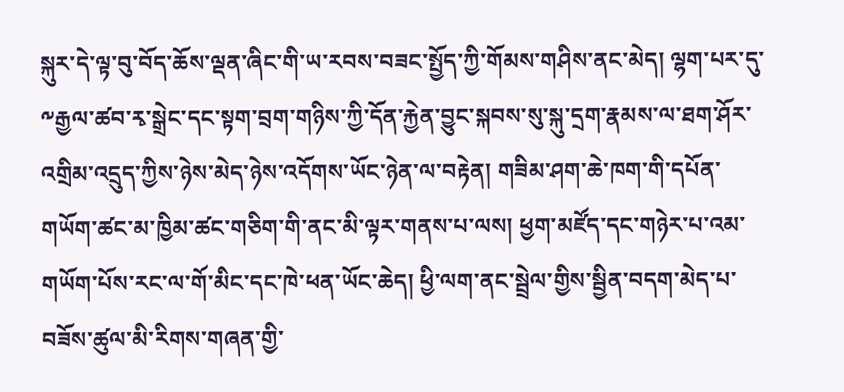སྐུར་དེ་ལྟ་བུ་བོད་ཆོས་ལྡན་ཞིང་གི་ཡ་རབས་བཟང་སྤྱོད་ཀྱི་གོམས་གཤིས་ནང་མེད། ལྷག་པར་དུ་༸རྒྱལ་ཚབ་རྭ་སྒྲེང་དང་སྟག་བྲག་གཉིས་ཀྱི་དོན་རྐྱེན་བྱུང་སྐབས་སུ་སྐུ་དྲག་རྣམས་ལ་ཐག་ཤོར་འགྲིམ་འདྲུད་ཀྱིས་ཉེས་མེད་ཉེས་འདོགས་ཡོང་ཉེན་ལ་བརྟེན། གཟིམ་ཤག་ཆེ་ཁག་གི་དཔོན་གཡོག་ཚང་མ་ཁྱིམ་ཚང་གཅིག་གི་ནང་མི་ལྟར་གནས་པ་ལས། ཕྱག་མཛོད་དང་གཉེར་པ་འམ་གཡོག་པོས་རང་ལ་གོ་མིང་དང་ཁེ་ཕན་ཡོང་ཆེད། ཕྱི་ལག་ནང་སྦྲེལ་གྱིས་སྦྱིན་བདག་མེད་པ་བཟོས་ཚུལ་མི་རིགས་གཞན་གྱི་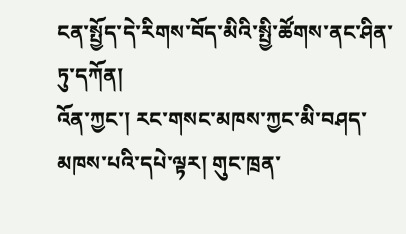ངན་སྤྱོད་དེ་རིགས་བོད་མིའི་སྤྱི་ཚོགས་ནང་ཤིན་ཏུ་དཀོན།
འོན་ཀྱང་། རང་གསང་མཁས་ཀྱང་མི་བཤད་མཁས་པའི་དཔེ་ལྟར། གུང་ཁྲན་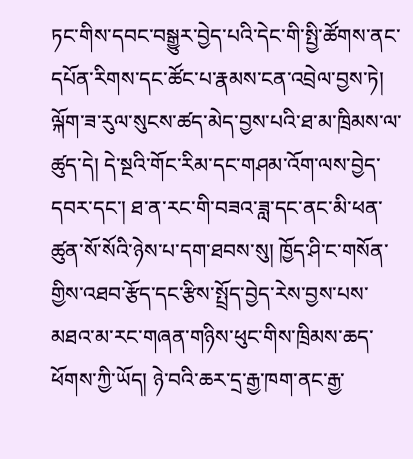ཏང་གིས་དབང་བསྒྱུར་བྱེད་པའི་དེང་གི་སྤྱི་ཚོགས་ནང་དཔོན་རིགས་དང་ཚོང་པ་རྣམས་ངན་འབྲེལ་བྱས་ཏེ། ལྐོག་ཟ་རུལ་སུངས་ཚད་མེད་བྱས་པའི་ཐ་མ་ཁྲིམས་ལ་ཚུད་དེ། དེ་སྔའི་གོང་རིམ་དང་གཤམ་འོག་ལས་བྱེད་དབར་དང་། ཐ་ན་རང་གི་བཟའ་ཟླ་དང་ནང་མི་ཕན་ཚུན་སོ་སོའི་ཉེས་པ་དག་ཐབས་སུ། ཁྱོད་ཤི་ང་གསོན་གྱིས་འཐབ་རྩོད་དང་རྩིས་སྤྲོད་བྱེད་རེས་བྱས་པས་མཐའ་མ་རང་གཞན་གཉིས་ཕུང་གིས་ཁྲིམས་ཆད་ཕོགས་ཀྱི་ཡོད། ཉེ་བའི་ཆར་དྲ་རྒྱ་ཁག་ནང་རྒྱ་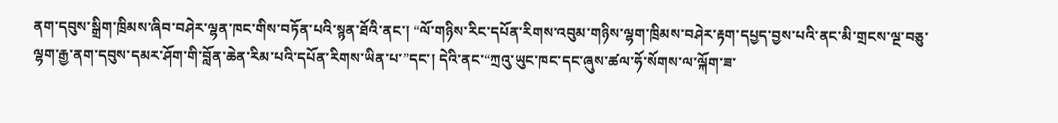ནག་དབུས་སྒྲིག་ཁྲིམས་ཞིབ་བཤེར་ལྷན་ཁང་གིས་བཏོན་པའི་སྙན་ཐོའི་ནང་། “ལོ་གཉིས་རིང་དཔོན་རིགས་འབུམ་གཉིས་ལྷག་ཁྲིམས་བཤེར་རྟག་དཔྱད་བྱས་པའི་ནང་མི་གྲངས་ལྔ་བཅུ་ལྷག་རྒྱ་ནག་དབུས་དམར་ཤོག་གི་བློན་ཆེན་རིམ་པའི་དཔོན་རིགས་ཡིན་པ་”དང་། དེའི་ནང་“ཀྲའུ་ཡུང་ཁང་དང་ཞུས་ཚལ་ཧོ་སོགས་ལ་ལྐོག་ཟ་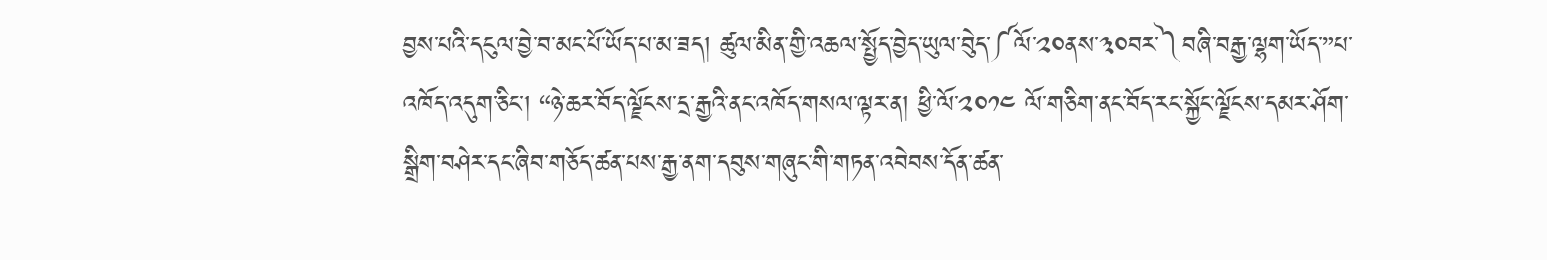བྱས་པའི་དངུལ་བྱེ་བ་མང་པོ་ཡོད་པ་མ་ཟད། ཚུལ་མིན་གྱི་འཆལ་སྤྱོད་བྱེད་ཡུལ་བེུད་༼ལོ་༢༠ནས་༣༠བར་༽བཞི་བརྒྱ་ལྷག་ཡོད་”པ་འཁོད་འདུག་ཅིང་། “ཉེ་ཆར་བོད་ལྗོངས་དྲ་རྒྱའི་ནང་འཁོད་གསལ་ལྟར་ན། ཕྱི་ལོ་༢༠༡༤ ལོ་གཅིག་ནང་བོད་རང་སྐྱོང་ལྗོངས་དམར་ཤོག་སྒྲིག་བཤེར་དང་ཞིབ་གཅོད་ཚན་པས་རྒྱ་ནག་དབུས་གཞུང་གི་གཏན་འབེབས་དོན་ཚན་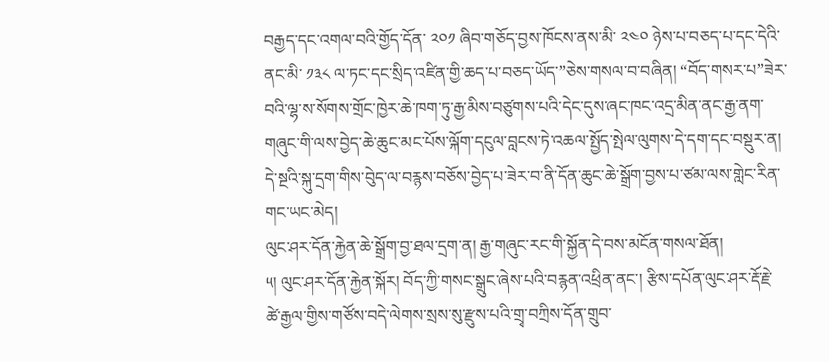བརྒྱད་དང་འགལ་བའི་གྱོད་དོན་ ༢༠༡ ཞིབ་གཅོད་བྱས་ཁོངས་ནས་མི་ ༢༤༠ ཉེས་པ་བཅད་པ་དང་དེའི་ནང་མི་ ༡༣༨ ལ་ཏང་དང་སྲིད་འཛིན་གྱི་ཆད་པ་བཅད་ཡོད་”ཅེས་གསལ་བ་བཞིན། “བོད་གསར་པ”ཟེར་བའི་ལྷ་ས་སོགས་གྲོང་ཁྱེར་ཆེ་ཁག་ཏུ་རྒྱ་མིས་བཙུགས་པའི་དེང་དུས་ཞང་ཁང་འདྲ་མིན་ནང་རྒྱ་ནག་གཞུང་གི་ལས་བྱེད་ཆེ་ཆུང་མང་པོས་ལྐོག་དངུལ་བླངས་ཏེ་འཆལ་སྤྱོད་སྤེལ་ལུགས་དེ་དག་དང་བསྡུར་ན། དེ་སྔའི་སྐུ་དྲག་གིས་བེུད་ལ་བརྙས་བཅོས་བྱེད་པ་ཟེར་བ་ནི་དོན་ཆུང་ཆེ་སྒྲོག་བྱས་པ་ཙམ་ལས་གླེང་རིན་གང་ཡང་མེད།
ལུང་ཤར་དོན་རྐྱེན་ཆེ་སྒྲོག་བྱ་ཐལ་དྲག་ན། རྒྱ་གཞུང་རང་གི་སྐྱོན་དེ་བས་མངོན་གསལ་ཐོན།
༥། ལུང་ཤར་དོན་རྐྱེན་སྐོར། བོད་ཀྱི་གསང་སྒྲུང་ཞེས་པའི་བརྙན་འཕྲིན་ནང་། རྩིས་དཔོན་ལུང་ཤར་རྡོ་རྗེ་ཚེ་རྒྱལ་གྱིས་གཙོས་བདེ་ལེགས་སྲས་སུ་རྫུས་པའི་གྲྭ་བཀྲིས་དོན་གྲུབ་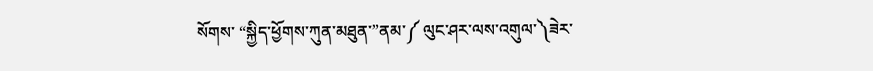སོགས་ “སྐྱིད་ཕྱོགས་ཀུན་མཐུན་”ནམ་༼ ལུང་ཤར་ལས་འགུལ་༽ཟེར་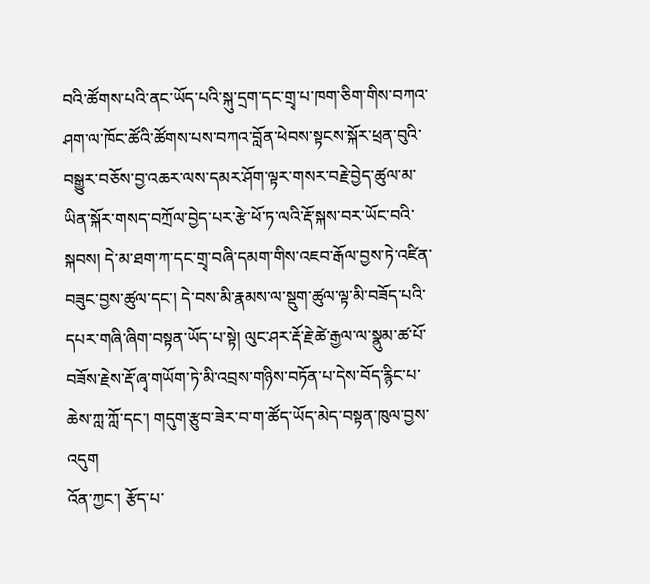བའི་ཚོགས་པའི་ནང་ཡོད་པའི་སྐུ་དྲག་དང་གྲྭ་པ་ཁག་ཅིག་གིས་བཀའ་ཤག་ལ་ཁོང་ཚོའི་ཚོགས་པས་བཀའ་བློན་ཕེབས་སྟངས་སྐོར་ཕྲན་བུའི་བསྒྱུར་བཅོས་བྱ་འཆར་ལས་དམར་ཤོག་ལྟར་གསར་བརྗེ་བྱེད་ཚུལ་མ་ཡིན་སྐོར་གསད་བཀྲོལ་བྱེད་པར་རྩེ་ཕོ་ཏ་ལའི་རྡོ་སྐས་བར་ཡོང་བའི་སྐབས། དེ་མ་ཐག་ཀ་དང་གྲྭ་བཞི་དམག་གིས་འཇབ་རྒོལ་བྱས་ཏེ་འཛིན་བཟུང་བྱས་ཚུལ་དང་། དེ་བས་མི་རྣམས་ལ་སྡུག་ཚུལ་ལྟ་མི་བཟོད་པའི་དཔར་གཞི་ཞིག་བསྟན་ཡོད་པ་སྟེ། ལུང་ཤར་རྡོ་རྗེ་ཚེ་རྒྱལ་ལ་སྣུམ་ཚ་པོ་བཟོས་རྗེས་རྡོ་ཞྭ་གཡོག་ཏེ་མི་འབྲས་གཉིས་བཏོན་པ་དེས་བོད་རྙིང་པ་ཆེས་ཀླ་ཀློ་དང་། གདུག་རྩུབ་ཟེར་བ་ག་ཚོད་ཡོད་མེད་བསྟན་ཁུལ་བྱས་འདུག
འོན་ཀྱང་། རྩོད་པ་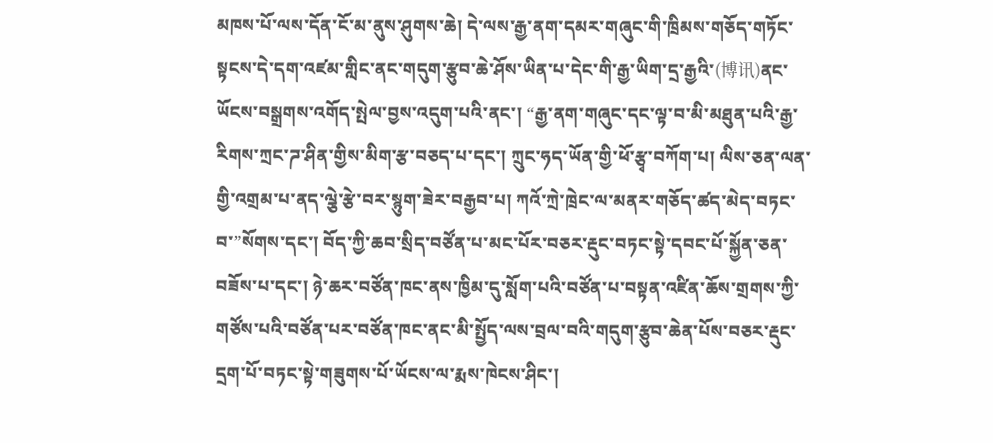མཁས་པོ་ལས་དོན་ངོ་མ་ནུས་ཤུགས་ཆེ། དེ་ལས་རྒྱ་ནག་དམར་གཞུང་གི་ཁྲིམས་གཅོད་གཏོང་སྟངས་དེ་དག་འཛམ་གླིང་ནང་གདུག་རྩུབ་ཆེ་ཤོས་ཡིན་པ་དེང་གི་རྒྱ་ཡིག་དྲ་རྒྱའི་(博讯)ནང་ཡོངས་བསྒྲགས་འགོད་སྤེལ་བྱས་འདུག་པའི་ནང་། “རྒྱ་ནག་གཞུང་དང་ལྟ་བ་མི་མཐུན་པའི་རྒྱ་རིགས་ཀྲང་ཌ་ཤིན་གྱིས་མིག་རྩ་བཅད་པ་དང་། ཀྲུང་ཧད་ཡོན་གྱི་ཕོ་རྩྭ་བཀོག་པ། ལིས་ཅན་ལན་གྱི་འགྲམ་པ་ནད་ལྕེ་རྩེ་བར་སྙུག་ཟེར་བརྒྱབ་པ། ཀའོ་ཀྲེ་ཁྲེང་ལ་མནར་གཅོད་ཚད་མེད་བཏང་བ་”སོགས་དང་། བོད་ཀྱི་ཆབ་སྲིད་བཙོན་པ་མང་པོར་བཅར་རྡུང་བཏང་སྟེ་དབང་པོ་སྐྱོན་ཅན་བཟོས་པ་དང་། ཉེ་ཆར་བཙོན་ཁང་ནས་ཁྱིམ་དུ་སློག་པའི་བཙོན་པ་བསྟན་འཛིན་ཆོས་གྲགས་ཀྱི་གཙོས་པའི་བཙོན་པར་བཙོན་ཁང་ནང་མི་སྤྱོད་ལས་བྲལ་བའི་གདུག་རྩུབ་ཆེན་པོས་བཅར་རྡུང་དྲག་པོ་བཏང་སྟེ་གཟུགས་པོ་ཡོངས་ལ་རྨས་ཁེངས་ཤིང་།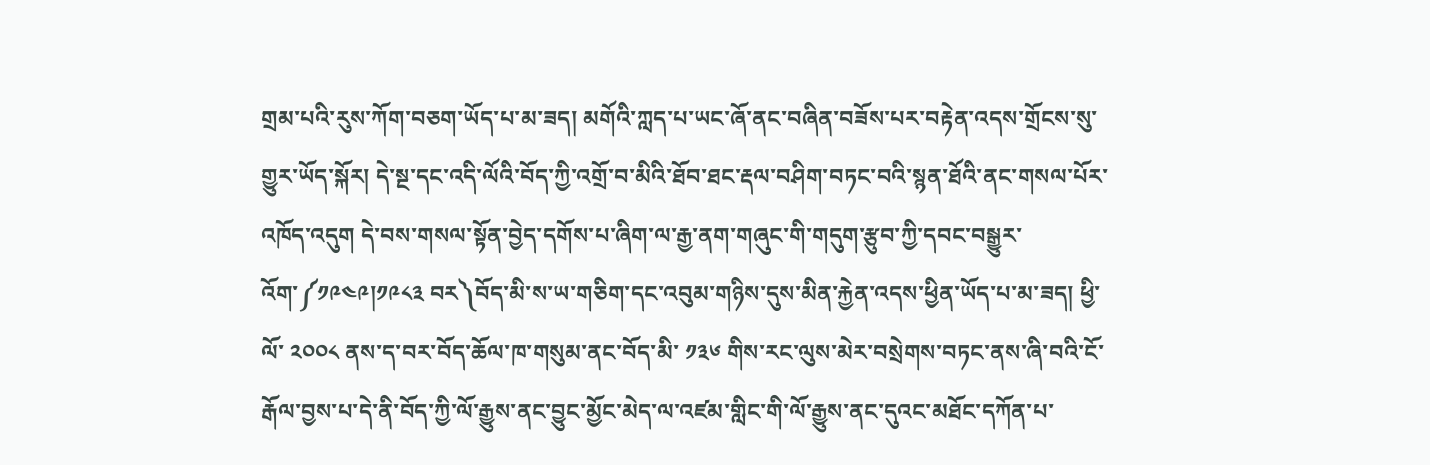གྲམ་པའི་རུས་ཀོག་བཅག་ཡོད་པ་མ་ཟད། མགོའི་ཀླད་པ་ཡང་ཞོ་ནང་བཞིན་བཟོས་པར་བརྟེན་འདས་གྲོངས་སུ་གྱུར་ཡོད་སྐོར། དེ་སྔ་དང་འདི་ལོའི་བོད་ཀྱི་འགྲོ་བ་མིའི་ཐོབ་ཐང་རྡལ་བཤིག་བཏང་བའི་སྙན་ཐོའི་ནང་གསལ་པོར་འཁོད་འདུག དེ་བས་གསལ་སྟོན་བྱེད་དགོས་པ་ཞིག་ལ་རྒྱ་ནག་གཞུང་གི་གདུག་རྩུབ་ཀྱི་དབང་བསྒྱུར་འོག་༼༡༩༤༩།༡༩༨༣ བར༽བོད་མི་ས་ཡ་གཅིག་དང་འབུམ་གཉིས་དུས་མིན་རྐྱེན་འདས་ཕྱིན་ཡོད་པ་མ་ཟད། ཕྱི་ལོ་ ༢༠༠༨ ནས་ད་བར་བོད་ཆོལ་ཁ་གསུམ་ནང་བོད་མི་ ༡༣༦ གིས་རང་ལུས་མེར་བསྲེགས་བཏང་ནས་ཞི་བའི་ངོ་རྒོལ་བྱས་པ་དེ་ནི་བོད་ཀྱི་ལོ་རྒྱུས་ནང་བྱུང་མྱོང་མེད་ལ་འཛམ་གླིང་གི་ལོ་རྒྱུས་ནང་དུའང་མཐོང་དཀོན་པ་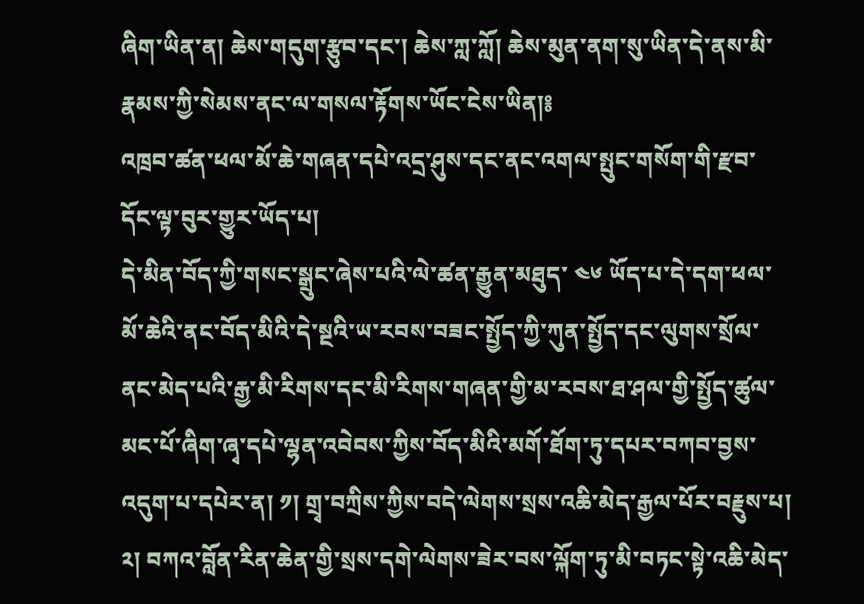ཞིག་ཡིན་ན། ཆེས་གདུག་རྩུབ་དང་། ཆེས་ཀླ་ཀློ། ཆེས་མུན་ནག་སུ་ཡིན་དེ་ནས་མི་རྣམས་ཀྱི་སེམས་ནང་ལ་གསལ་རྟོགས་ཡོང་ངེས་ཡིན།༔
འཁྲབ་ཚན་ཕལ་མོ་ཆེ་གཞན་དཔེ་འདྲ་ཤུས་དང་ནང་འགལ་སྤུང་གསོག་གི་རྫབ་དོང་ལྟ་བུར་གྱུར་ཡོད་པ།
དེ་མིན་བོད་ཀྱི་གསང་སྒྲུང་ཞེས་པའི་ལེ་ཚན་རྒྱུན་མཐུད་ ༤༦ ཡོད་པ་དེ་དག་ཕལ་མོ་ཆེའི་ནང་བོད་མིའི་དེ་སྔའི་ཡ་རབས་བཟང་སྤྱོད་ཀྱི་ཀུན་སྤྱོད་དང་ལུགས་སྲོལ་ནང་མེད་པའི་རྒྱ་མི་རིགས་དང་མི་རིགས་གཞན་གྱི་མ་རབས་ཐ་ཤལ་གྱི་སྤྱོད་ཚུལ་མང་པོ་ཞིག་ཞྭ་དཔེ་ལྷན་འབེབས་ཀྱིས་བོད་མིའི་མགོ་ཐོག་ཏུ་དཔར་བཀབ་བྱས་འདུག་པ་དཔེར་ན། ༡། གྲྭ་བཀྲིས་ཀྱིས་བདེ་ལེགས་སྲས་འཆི་མེད་རྒྱལ་པོར་བརྗུས་པ། ༢། བཀའ་བློན་རིན་ཆེན་གྱི་སྲས་དགེ་ལེགས་ཟེར་བས་ལྐོག་ཏུ་མི་བཏང་སྟེ་འཆི་མེད་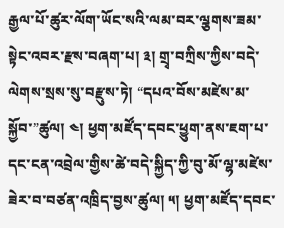རྒྱལ་པོ་ཚུར་ལོག་ཡོང་སའི་ལམ་བར་ལྕགས་ཟམ་སྟེང་འབར་རྫས་བཞག་པ། ༣། གྲྭ་བཀྲིས་ཀྱིས་བདེ་ལེགས་སྲས་སུ་བརྫུས་ཏེ། “དཔའ་བོས་མཛེས་མ་སྐྱོབ་”ཚུལ། ༤། ཕྱག་མཛོད་དབང་ཕྱུག་ནས་ཇག་པ་དང་ངན་འབྲེལ་གྱིས་ཚེ་བདེ་སྐྱིད་ཀྱི་བུ་མོ་ལྷ་མཛེས་ཟེར་བ་བཙན་འཁྲིད་བྱས་ཚུལ། ༥། ཕྱག་མཛོད་དབང་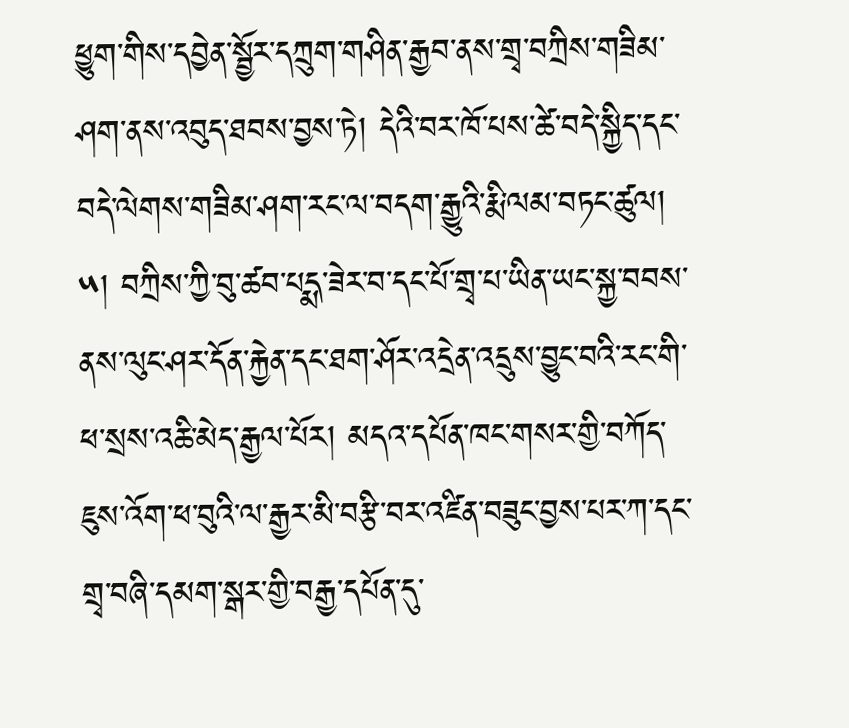ཕྱུག་གིས་དབྱེན་སྦྱོར་དཀྲུག་གཤིན་རྒྱབ་ནས་གྲྭ་བཀྲིས་གཟིམ་ཤག་ནས་འབུད་ཐབས་བྱས་ཏེ། དེའི་བར་ཁོ་པས་ཚེ་བདེ་སྐྱིད་དང་བདེ་ལེགས་གཟིམ་ཤག་རང་ལ་བདག་རྒྱུའི་རྨི་ལམ་བཏང་ཚུལ། ༥། བཀྲིས་ཀྱི་བུ་ཚབ་པདྨ་ཟེར་བ་དང་པོ་གྲྭ་པ་ཡིན་ཡང་སྐྱ་བབས་ནས་ལུང་ཤར་དོན་རྐྱེན་དང་ཐག་ཤོར་འདྲེན་འདྲུས་བྱུང་བའི་རང་གི་ཕ་སྲས་འཆི་མེད་རྒྱལ་པོར། མདའ་དཔོན་ཁང་གསར་གྱི་བཀོད་ཇུས་འོག་ཕ་བུའི་ལ་རྒྱར་མི་བརྩི་བར་འཛིན་བཟུང་བྱས་པར་ཀ་དང་གྲྭ་བཞི་དམག་སྒར་གྱི་བརྒྱ་དཔོན་དུ་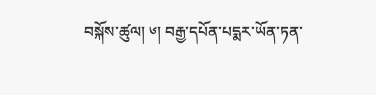བསྐོས་ཚུལ། ༦། བརྒྱ་དཔོན་པདྨར་ཡོན་ཏན་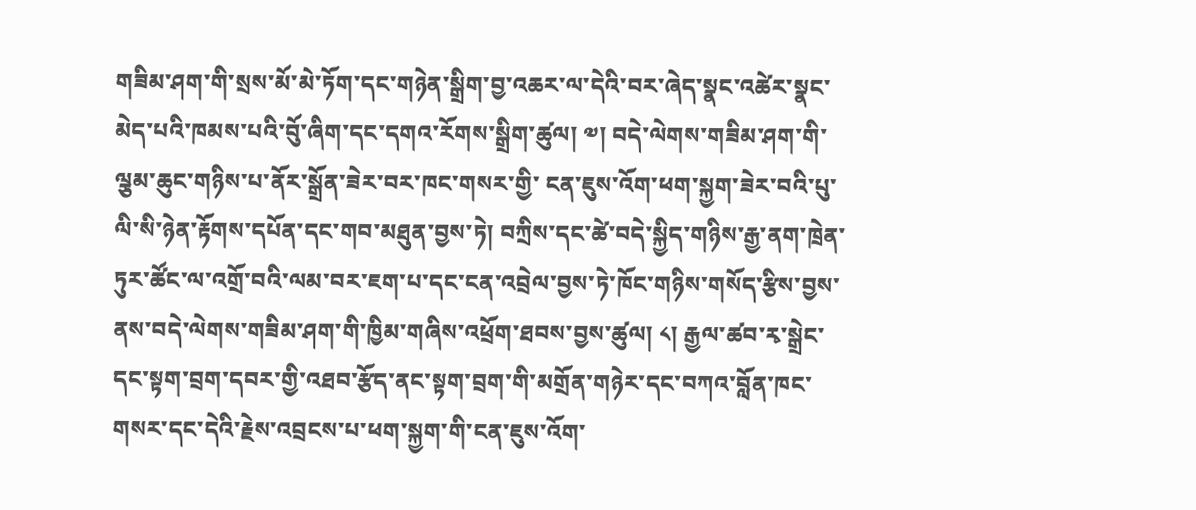གཟིམ་ཤག་གི་སྲས་མོ་མེ་ཏོག་དང་གཉེན་སྒྲིག་བྱ་འཆར་ལ་དེའི་བར་ཞེད་སྣང་འཚེར་སྣང་མེད་པའི་ཁམས་པའི་བོུ་ཞིག་དང་དགའ་རོགས་སྒྲིག་ཚུལ། ༧། བདེ་ལེགས་གཟིམ་ཤག་གི་ལྕམ་ཆུང་གཉིས་པ་ནོར་སྒྲོན་ཟེར་བར་ཁང་གསར་གྱི་ ངན་ཇུས་འོག་ཕག་སྐྱག་ཟེར་བའི་པུ་ལི་སི་ཉེན་རྟོགས་དཔོན་དང་གབ་མཐུན་བྱས་ཏེ། བཀྲིས་དང་ཚེ་བདེ་སྐྱིད་གཉིས་རྒྱ་ནག་ཁྲེན་ཏུར་ཚོང་ལ་འགྲོ་བའི་ལམ་བར་ཇག་པ་དང་ངན་འབྲེལ་བྱས་ཏེ་ཁོང་གཉིས་གསོད་རྩིས་བྱས་ནས་བདེ་ལེགས་གཟིམ་ཤག་གི་ཁྱིམ་གཞིས་འཕྲོག་ཐབས་བྱས་ཚུལ། ༨། རྒྱལ་ཚབ་རྭ་སྒྲེང་དང་སྟག་བྲག་དབར་གྱི་འཐབ་རྩོད་ནང་སྟག་བྲག་གི་མགྲོན་གཉེར་དང་བཀའ་བློན་ཁང་གསར་དང་དེའི་རྗེས་འབྲངས་པ་ཕག་སྐྱག་གི་ངན་ཇུས་འོག་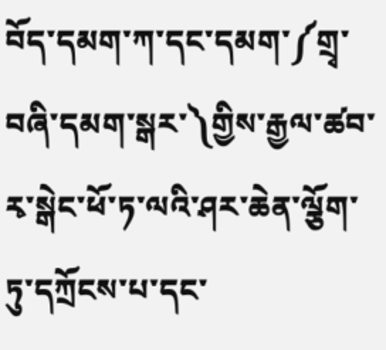བོད་དམག་ཀ་དང་དམག་༼གྲྭ་བཞི་དམག་སྒར་༽གྱིས་རྒྱལ་ཚབ་རྭ་སྒེང་ཕོ་ཏ་ལའི་ཤར་ཆེན་ལྕོག་ཏུ་དཀྲོངས་པ་དང་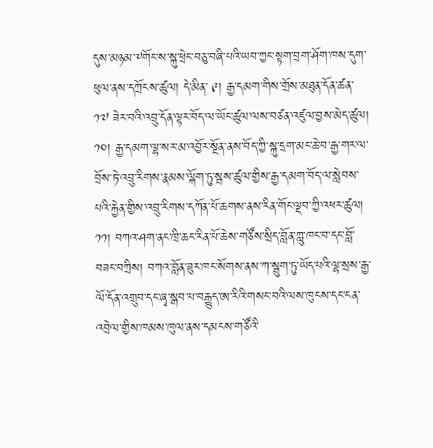དུས་མཉམ་༸གོང་ས་སྐུ་ཕྲེང་བཅུ་བཞི་པའི་ཡབ་ཀྱང་སྟག་བྲག་ཤོག་ཁས་དུག་ཕུལ་ནས་དཀྲོངས་ཚུལ། དེ་མིན་ ༩། རྒྱ་དམག་གིས་གྲོས་མཐུན་དོན་ཚན་ ༡༧ ཟེར་བའི་འབྲུ་དོན་ལྟར་བོད་ལ་ཡོང་ཚུལ་ལས་བཙན་འཛུལ་བྱས་མེད་ཚུལ། ༡༠། རྒྱ་དམག་ལྷ་སར་མ་འབྱོར་སྔོན་ནས་བོད་ཀྱི་སྐུ་དྲག་མང་ཆེ་བ་རྒྱ་གར་ལ་བྲོས་ཏེ་འབྲུ་རིགས་རྣམས་ལྐོག་ཏུ་སྦས་ཚུལ་གྱིས་རྒྱ་དམག་བོད་ལ་སླེབས་པའི་རྐྱེན་གྱིས་འབྲུ་རིགས་དཀོན་པོ་ཆགས་ནས་རིན་གོང་ལྡབ་ཀྱི་འཕར་ཚུལ། ༡༡། བཀའ་ཤག་ནང་ཁྲི་ཆང་རིན་པོ་ཆེས་གཙོས་སྲིད་བློན་ཀླུ་ཁང་བ་དང་བློ་བཟང་བཀྲིས། བཀའ་བློན་ཟུར་ཁང་སོགས་ནས་ཀ་སྦུག་ཏུ་ཡོད་པའི་ལྷ་སྲས་རྒྱ་ལོ་དོན་འགྲུབ་དང་ཞྭ་སྒབ་པ་བརྒྱུད་ཨ་རིའི་གསང་བའི་ལས་ཁུངས་དང་ངན་འབྲེལ་གྱིས་ཁམས་ཁུལ་ནས་དམངས་གཙོའི་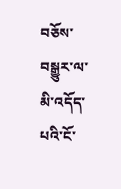བཅོས་བསྒྱུར་ལ་མི་འདོད་པའི་ངོ་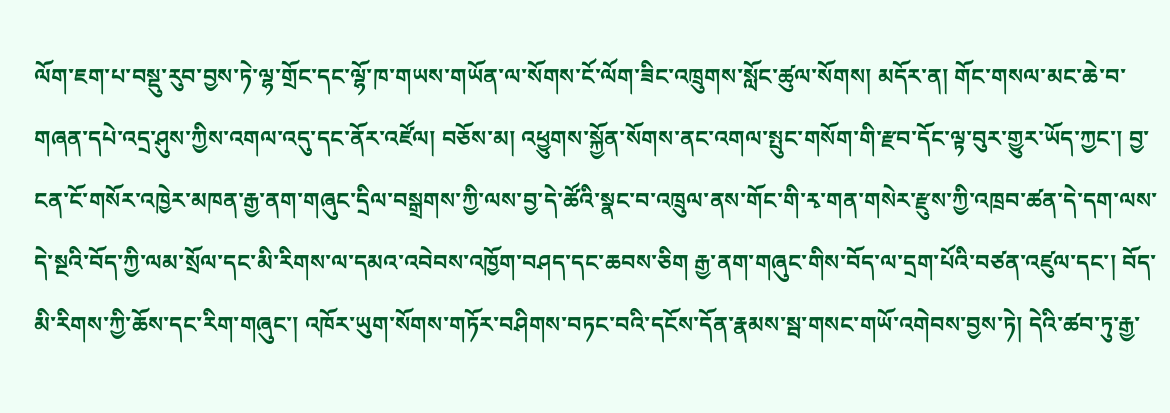ལོག་ཇག་པ་བསྡུ་རུབ་བྱས་ཏེ་ལྷ་གྲོང་དང་ལྷོ་ཁ་གཡས་གཡོན་ལ་སོགས་ངོ་ལོག་ཟིང་འཁྲུགས་སློང་ཚུལ་སོགས། མདོར་ན། གོང་གསལ་མང་ཆེ་བ་གཞན་དཔེ་འདྲ་ཤུས་ཀྱིས་འགལ་འདུ་དང་ནོར་འཛོལ། བཅོས་མ། འཕྱུགས་སྐྱོན་སོགས་ནང་འགལ་སྤུང་གསོག་གི་རྫབ་དོང་ལྟ་བུར་གྱུར་ཡོད་ཀྱང་། བྱ་ངན་ངོ་གསོར་འཁྱེར་མཁན་རྒྱ་ནག་གཞུང་དྲིལ་བསྒྲགས་ཀྱི་ལས་བྱ་དེ་ཚོའི་སྣང་བ་འཁྲུལ་ནས་གོང་གི་རྭ་གན་གསེར་རྫུས་ཀྱི་འཁྲབ་ཚན་དེ་དག་ལས་དེ་སྔའི་བོད་ཀྱི་ལམ་སྲོལ་དང་མི་རིགས་ལ་དམའ་འབེབས་འཁྱོག་བཤད་དང་ཆབས་ཅིག རྒྱ་ནག་གཞུང་གིས་བོད་ལ་དྲག་པོའི་བཙན་འཛུལ་དང་། བོད་མི་རིགས་ཀྱི་ཆོས་དང་རིག་གཞུང་། འཁོར་ཡུག་སོགས་གཏོར་བཤིགས་བཏང་བའི་དངོས་དོན་རྣམས་སྦ་གསང་གཡོ་འགེབས་བྱས་ཏེ། དེའི་ཚབ་ཏུ་རྒྱ་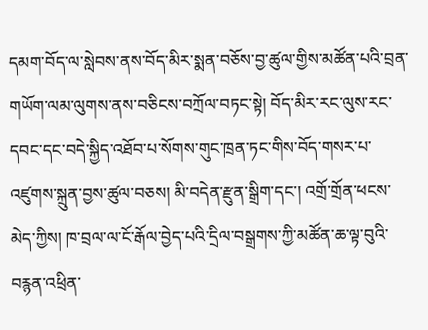དམག་བོད་ལ་སླེབས་ནས་བོད་མིར་སྨན་བཅོས་བྱ་ཚུལ་གྱིས་མཚོན་པའི་བྲན་གཡོག་ལམ་ལུགས་ནས་བཅིངས་བཀྲོལ་བཏང་སྟེ། བོད་མིར་རང་ལུས་རང་དབང་དང་བདེ་སྐྱིད་འཐོབ་པ་སོགས་གུང་ཁྲན་ཏང་གིས་བོད་གསར་པ་འཛུགས་སྐྲུན་བྱས་ཚུལ་བཅས། མི་བདེན་རྫུན་སྒྲིག་དང་། འགྲོ་གྲོན་ཕངས་མེད་ཀྱིས། ཁ་བྲལ་ལ་ངོ་རྒོལ་བྱེད་པའི་དྲིལ་བསྒྲགས་ཀྱི་མཚོན་ཆ་ལྟ་བུའི་བརྙན་འཕྲིན་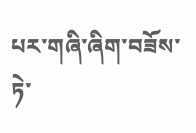པར་གཞི་ཞིག་བཟོས་ཏེ་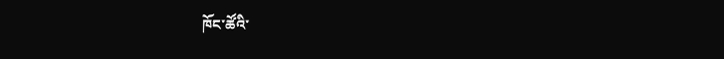ཁོང་ཚོའི་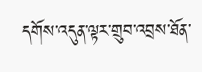དགོས་འདུན་ལྟར་གྲུབ་འབྲས་ཐོན་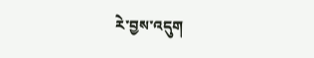རེ་བྱས་འདུག